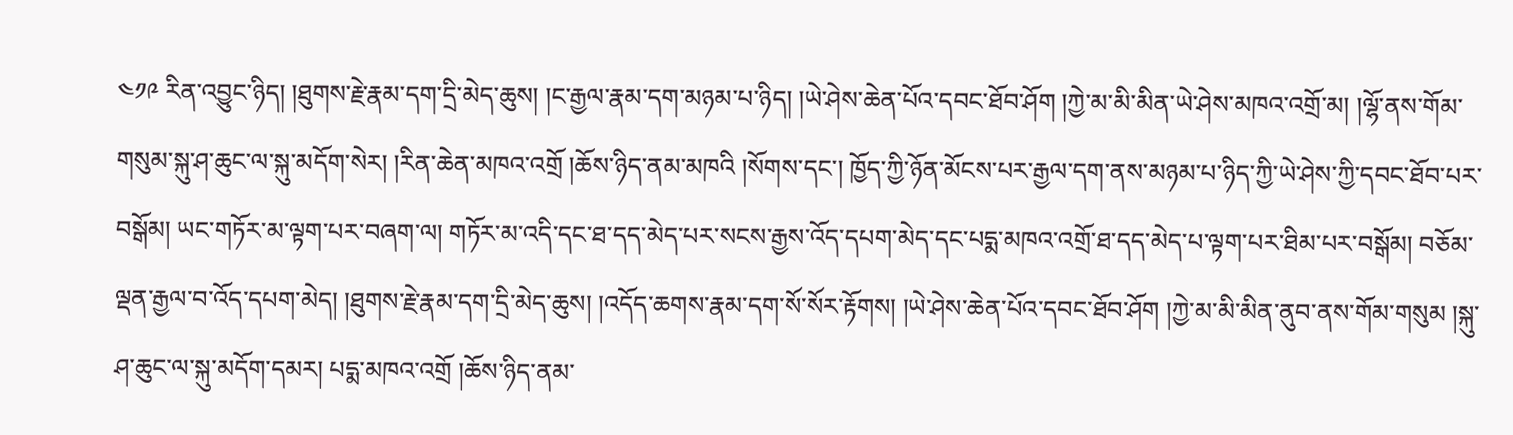༤༡༩ རིན་འབྱུང་ཉིད། །ཐུགས་རྗེ་རྣམ་དག་དྲི་མེད་ཆུས། །ང་རྒྱལ་རྣམ་དག་མཉམ་པ་ཉིད། །ཡེ་ཤེས་ཆེན་པོའ་དབང་ཐོབ་ཤོག །ཀྱེ་མ་མི་མིན་ཡེ་ཤེས་མཁའ་འགྲོ་མ། །ལྷོ་ནས་གོམ་གསུམ་སྐུ་ཤ་ཆུང་ལ་སྐུ་མདོག་སེར། །རིན་ཆེན་མཁའ་འགྲོ །ཆོས་ཉིད་ནམ་མཁའི །སོགས་དང་། ཁྱོད་ཀྱི་ཉོན་མོངས་པར་རྒྱལ་དག་ནས་མཉམ་པ་ཉིད་ཀྱི་ཡེ་ཤེས་ཀྱི་དབང་ཐོབ་པར་བསྒོམ། ཡང་གཏོར་མ་ལྟག་པར་བཞག་ལ། གཏོར་མ་འདི་དང་ཐ་དད་མེད་པར་སངས་རྒྱས་འོད་དཔག་མེད་དང་པདྨ་མཁའ་འགྲོ་ཐ་དད་མེད་པ་ལྟག་པར་ཐིམ་པར་བསྒོམ། བཅོམ་ལྡན་རྒྱལ་བ་འོད་དཔག་མེད། །ཐུགས་རྗེ་རྣམ་དག་དྲི་མེད་ཆུས། །འདོད་ཆགས་རྣམ་དག་སོ་སོར་རྟོགས། །ཡེ་ཤེས་ཆེན་པོའ་དབང་ཐོབ་ཤོག །ཀྱེ་མ་མི་མིན་ནུབ་ནས་གོམ་གསུམ །སྐུ་ཤ་ཆུང་ལ་སྐུ་མདོག་དམར། པདྨ་མཁའ་འགྲོ །ཆོས་ཉིད་ནམ་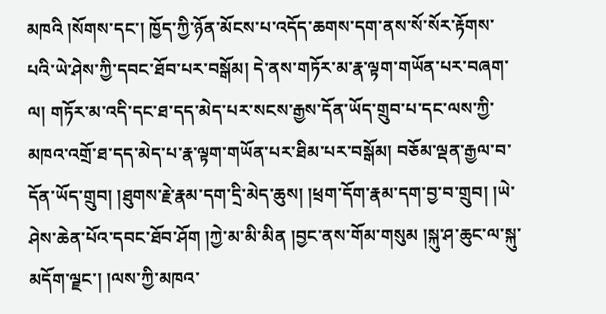མཁའི །སོགས་དང་། ཁྱོད་ཀྱི་ཉོན་མོངས་པ་འདོད་ཆགས་དག་ནས་སོ་སོར་རྟོགས་པའི་ཡེ་ཤེས་ཀྱི་དབང་ཐོབ་པར་བསྒོམ། དེ་ནས་གཏོར་མ་རྣ་ལྟག་གཡོན་པར་བཞག་ལ། གཏོར་མ་འདི་དང་ཐ་དད་མེད་པར་སངས་རྒྱས་དོན་ཡོད་གྲུབ་པ་དང་ལས་ཀྱི་མཁའ་འགྲོ་ཐ་དད་མེད་པ་རྣ་ལྟག་གཡོན་པར་ཐིམ་པར་བསྒོམ། བཅོམ་ལྡན་རྒྱལ་བ་དོན་ཡོད་གྲུབ། །ཐུགས་རྗེ་རྣམ་དག་དྲི་མེད་ཆུས། །ཕྲག་དོག་རྣམ་དག་བྱ་བ་གྲུབ། །ཡེ་ཤེས་ཆེན་པོའ་དབང་ཐོབ་ཤོག །ཀྱེ་མ་མི་མིན །བྱང་ནས་གོམ་གསུམ །སྐུ་ཤ་ཆུང་ལ་སྐུ་མདོག་ལྗང་། །ལས་ཀྱི་མཁའ་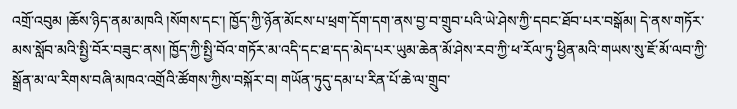འགྲོ་འབུམ །ཆོས་ཉིད་ནམ་མཁའི །སོགས་དང་། ཁྱོད་ཀྱི་ཉོན་མོངས་པ་ཕྲག་དོག་དག་ནས་བྱ་བ་གྲུབ་པའི་ཡེ་ཤེས་ཀྱི་དབང་ཐོབ་པར་བསྒོམ། དེ་ནས་གཏོར་མས་སློབ་མའི་སྤྱི་བོར་བཟུང་ནས། ཁྱོད་ཀྱི་སྤྱི་བོའ་གཏོར་མ་འདི་དང་ཐ་དད་མེད་པར་ཡུམ་ཆེན་མོ་ཤེས་རབ་ཀྱི་ཕ་རོལ་ཏུ་ཕྱིན་མའི་གཡས་སུ་ཇོ་མོ་ལབ་ཀྱི་སྒྲོན་མ་ལ་རིགས་བཞི་མཁའ་འགྲོའི་ཚོགས་ཀྱིས་བསྐོར་བ། གཡོན་ཏུདུ་དམ་པ་རིན་པོ་ཆེ་ལ་གྲུབ་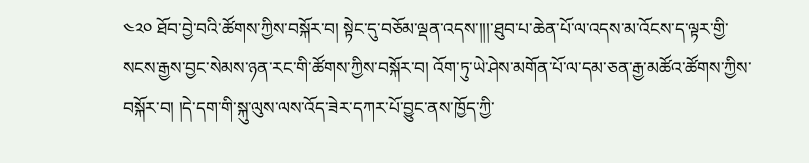༤༢༠ ཐོབ་བྱེ་བའི་ཚོགས་ཀྱིས་བསྐོར་བ། སྟེང་དུ་བཅོམ་ལྡན་འདས་།།།་ཐུབ་པ་ཆེན་པོ་ལ་འདས་མ་འོངས་ད་ལྟར་གྱི་སངས་རྒྱས་བྱང་སེམས་ཉན་རང་གི་ཚོགས་ཀྱིས་བསྐོར་བ། འོག་ཏུ་ཡེ་ཤེས་མགོན་པོ་ལ་དམ་ཅན་རྒྱ་མཚོའ་ཚོགས་ཀྱིས་བསྐོར་བ། །དེ་དག་གི་སྐུ་ལུས་ལས་འོད་ཟེར་དཀར་པོ་བྱུང་ནས་ཁྱོད་ཀྱི་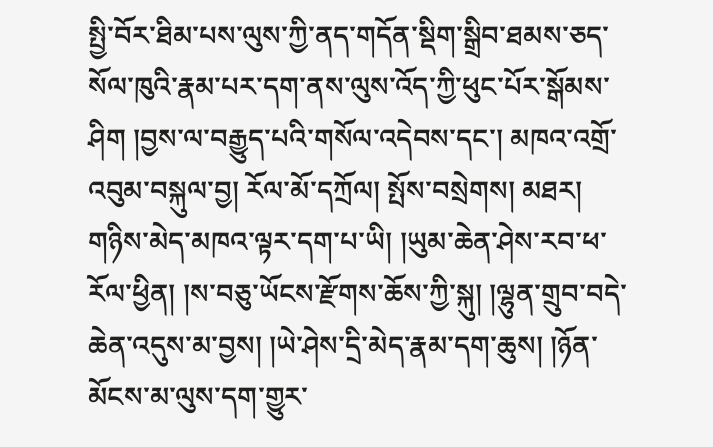སྤྱི་བོར་ཐིམ་པས་ལུས་ཀྱི་ནད་གདོན་སྡིག་སྒྲིབ་ཐམས་ཅད་སོལ་ཁུའི་རྣམ་པར་དག་ནས་ལུས་འོད་ཀྱི་ཕུང་པོར་སྒོམས་ཤིག །བྱས་ལ་བརྒྱུད་པའི་གསོལ་འདེབས་དང་། མཁའ་འགྲོ་འབུམ་བསྐུལ་བྱ། རོལ་མོ་དཀྲོལ། སྤོས་བསྲེགས། མཐར། གཉིས་མེད་མཁའ་ལྟར་དག་པ་ཡི། །ཡུམ་ཆེན་ཤེས་རབ་ཕ་རོལ་ཕྱིན། །ས་བཅུ་ཡོངས་རྫོགས་ཆོས་ཀྱི་སྐུ། །ལྷུན་གྲུབ་བདེ་ཆེན་འདུས་མ་བྱས། །ཡེ་ཤེས་དྲི་མེད་རྣམ་དག་ཆུས། །ཉོན་མོངས་མ་ལུས་དག་གྱུར་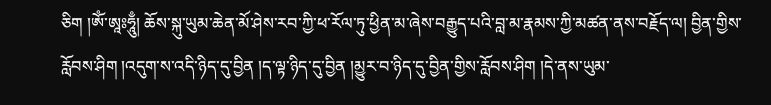ཅིག །ༀ་ཨཱཿཧཱུྃ། ཆོས་སྐུ་ཡུམ་ཆེན་མོ་ཤེས་རབ་ཀྱི་ཕ་རོལ་ཏུ་ཕྱིན་མ་ཞེས་བརྒྱུད་པའི་བླ་མ་རྣམས་ཀྱི་མཚན་ནས་བརྗོད་ལ། བྱིན་གྱིས་རློབས་ཤིག །འདུག་ས་འདི་ཉིད་དུ་བྱིན །ད་ལྟ་ཉིད་དུ་བྱིན །མྱུར་བ་ཉིད་དུ་བྱིན་གྱིས་རློབས་ཤིག །དེ་ནས་ཡུམ་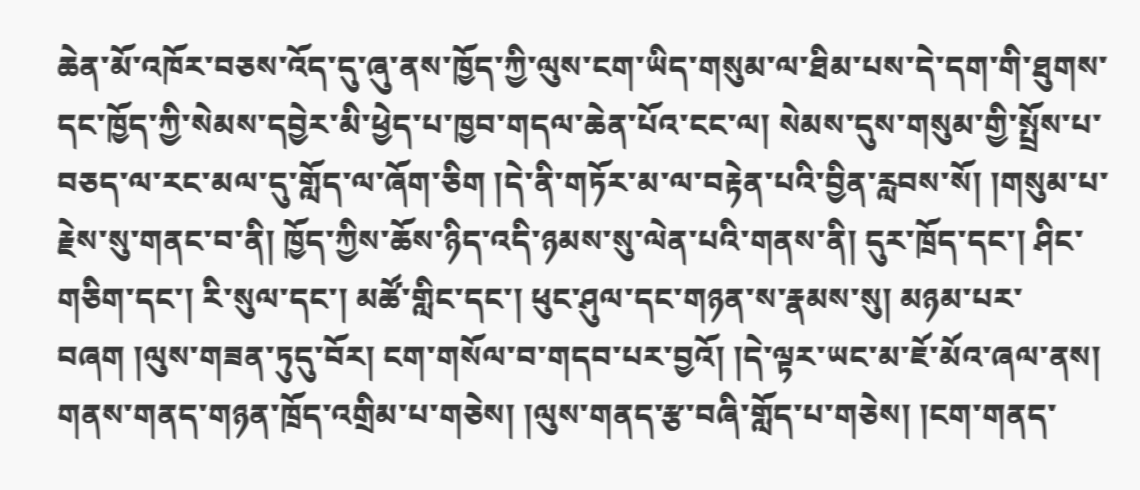ཆེན་མོ་འཁོར་བཅས་འོད་དུ་ཞུ་ནས་ཁྱོད་ཀྱི་ལུས་ངག་ཡིད་གསུམ་ལ་ཐིམ་པས་དེ་དག་གི་ཐུགས་དང་ཁྱོད་ཀྱི་སེམས་དབྱེར་མི་ཕྱེད་པ་ཁྱབ་གདལ་ཆེན་པོའ་ངང་ལ། སེམས་དུས་གསུམ་གྱི་སྤྲོས་པ་བཅད་ལ་རང་མལ་དུ་གློད་ལ་ཞོག་ཅིག །དེ་ནི་གཏོར་མ་ལ་བརྟེན་པའི་བྱིན་རླབས་སོ། །གསུམ་པ་རྗེས་སུ་གནང་བ་ནི། ཁྱོད་ཀྱིས་ཆོས་ཉིད་འདི་ཉམས་སུ་ལེན་པའི་གནས་ནི། དུར་ཁྲོད་དང་། ཤིང་གཅིག་དང་། རི་སུལ་དང་། མཚོ་གླིང་དང་། ཕུང་ཤུལ་དང་གཉན་ས་རྣམས་སུ། མཉམ་པར་བཞག །ལུས་གཟན་ཏུདུ་བོར། ངག་གསོལ་བ་གདབ་པར་བྱའོ། །དེ་ལྟར་ཡང་མ་ཇོ་མོའ་ཞལ་ནས། གནས་གནད་གཉན་ཁྲོད་འགྲིམ་པ་གཅེས། །ལུས་གནད་རྩ་བཞི་གློད་པ་གཅེས། །ངག་གནད་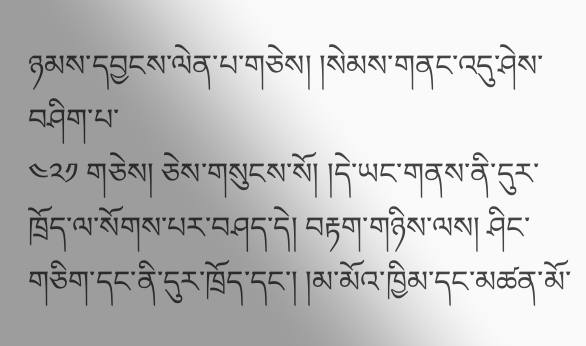ཉམས་དབྱངས་ལེན་པ་གཅེས། །སེམས་གནང་འདུ་ཤེས་བཤིག་པ་
༤༢༡ གཅེས། ཅེས་གསུངས་སོ། །དེ་ཡང་གནས་ནི་དུར་ཁྲོད་ལ་སོགས་པར་བཤད་དེ། བརྟག་གཉིས་ལས། ཤིང་གཅིག་དང་ནི་དུར་ཁྲོད་དང་། །མ་མོའ་ཁྱིམ་དང་མཚན་མོ་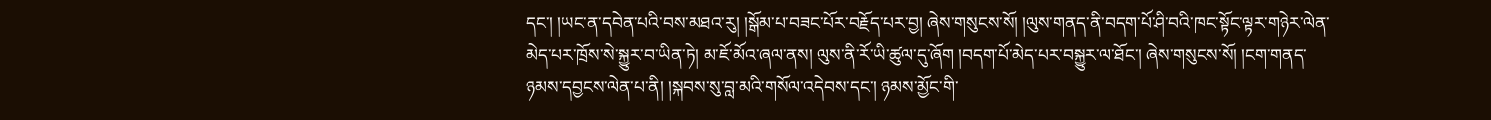དང་། །ཡང་ན་དབེན་པའི་བས་མཐའ་རུ། །སྒོམ་པ་བཟང་པོར་བརྗོད་པར་བྱ། ཞེས་གསུངས་སོ། །ལུས་གནད་ནི་བདག་པོ་ཤི་བའི་ཁང་སྟོང་ལྟར་གཉེར་ལེན་མེད་པར་ཁྲོས་སེ་སྐྱུར་བ་ཡིན་ཏེ། མ་ཇོ་མོའ་ཞལ་ནས། ལུས་ནི་རོ་ཡི་ཚུལ་དུ་ཞོག །བདག་པོ་མེད་པར་བསྐྱུར་ལ་ཐོང་། ཞེས་གསུངས་སོ། །ངག་གནད་ཉམས་དབྱངས་ལེན་པ་ནི། །སྐབས་སུ་བླ་མའི་གསོལ་འདེབས་དང་། ཉམས་མྱོང་གི་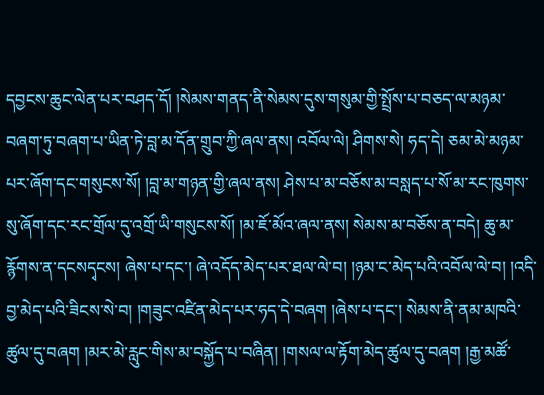དབྱངས་ཆུང་ལེན་པར་བཤད་དོ། །སེམས་གནད་ནི་སེམས་དུས་གསུམ་གྱི་སྤྲོས་པ་བཅད་ལ་མཉམ་བཞག་ཏུ་བཞག་པ་ཡིན་ཏེ་བླ་མ་དོན་གྲུབ་ཀྱི་ཞལ་ནས། འབོལ་ལེ། ཤིགས་སེ། ཧད་དེ། ཅམ་མེ་མཉམ་པར་ཞོག་དང་གསུངས་སོ། །བླ་མ་གཉན་གྱི་ཞལ་ནས། ཤེས་པ་མ་བཅོས་མ་བསླད་པ་སོ་མ་རང་ཁུགས་སུ་ཞོག་དང་རང་གྲོལ་དུ་འགྲོ་ཡི་གསུངས་སོ། །མ་ཇོ་མོའ་ཞལ་ནས། སེམས་མ་བཅོས་ན་བདེ། ཆུ་མ་རྙོགས་ན་དངསདྭངས། ཞེས་པ་དང་། ཞེ་འདོད་མེད་པར་ཐལ་ལེ་བ། །ཉམ་ང་མེད་པའི་འབོལ་ལེ་བ། །འདི་བྱ་མེད་པའི་ཟིངས་སེ་བ། །གཟུང་འཛིན་མེད་པར་ཧད་དེ་བཞག །ཞེས་པ་དང་། སེམས་ནི་ནམ་མཁའི་ཚུལ་དུ་བཞག །མར་མེ་རླུང་གིས་མ་བསྐྱོད་པ་བཞིན། །གསལ་ལ་རྟོག་མེད་ཚུལ་དུ་བཞག །རྒྱ་མཚོ་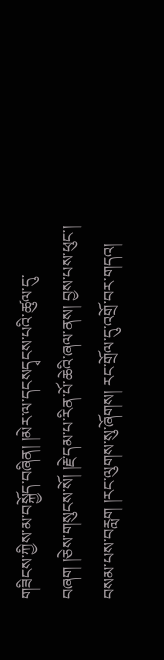གཟིངས་ཀྱིས་མ་བསྐྱོད་བཞིན། །མེར་ལ་དངསདྭངས་པའི་ཚུལ་དུ་བཞག །ཅེས་གསུངས་སོ། །རྗེ་དམ་པ་རིན་པོ་ཆེའི་ཞལ་ནས། བྱས་པས་ཕུང་། བསམ་པས་བརླག །རང་ལུགས་སུ་ཞོགས། རང་གྲོལ་དུ་འགྲོ་བར་གདའ།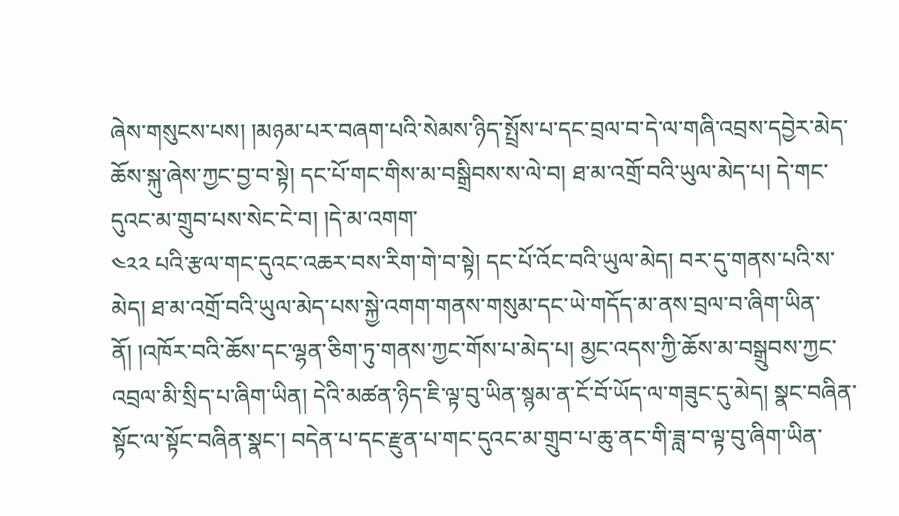ཞེས་གསུངས་པས། །མཉམ་པར་བཞག་པའི་སེམས་ཉིད་སྤྲོས་པ་དང་བྲལ་བ་དེ་ལ་གཞི་འབྲས་དབྱེར་མེད་ཆོས་སྐུ་ཞེས་ཀྱང་བྱ་བ་སྟེ། དང་པོ་གང་གིས་མ་བསྒྲིབས་ས་ལེ་བ། ཐ་མ་འགྲོ་བའི་ཡུལ་མེད་པ། དེ་གང་དུའང་མ་གྲུབ་པས་སེང་ངེ་བ། །དེ་མ་འགག་
༤༢༢ པའི་རྩལ་གང་དུའང་འཆར་བས་རིག་གེ་བ་སྟེ། དང་པོ་འོང་བའི་ཡུལ་མེད། བར་དུ་གནས་པའི་ས་མེད། ཐ་མ་འགྲོ་བའི་ཡུལ་མེད་པས་སྐྱེ་འགག་གནས་གསུམ་དང་ཡེ་གདོད་མ་ནས་བྲལ་བ་ཞིག་ཡིན་ནོ། །འཁོར་བའི་ཆོས་དང་ལྷན་ཅིག་ཏུ་གནས་ཀྱང་གོས་པ་མེད་པ། མྱང་འདས་ཀྱི་ཆོས་མ་བསྒྲུབས་ཀྱང་འབྲལ་མི་སྲིད་པ་ཞིག་ཡིན། དེའི་མཚན་ཉིད་ཇི་ལྟ་བུ་ཡིན་སྙམ་ན་ངོ་བོ་ཡོད་ལ་གཟུང་དུ་མེད། སྣང་བཞིན་སྟོང་ལ་སྟོང་བཞིན་སྣང་། བདེན་པ་དང་རྫུན་པ་གང་དུའང་མ་གྲུབ་པ་ཆུ་ནང་གི་ཟླ་བ་ལྟ་བུ་ཞིག་ཡིན་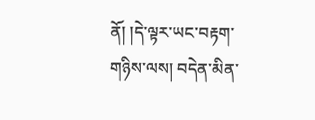ནོ། །དེ་ལྟར་ཡང་བརྟག་གཉིས་ལས། བདེན་མིན་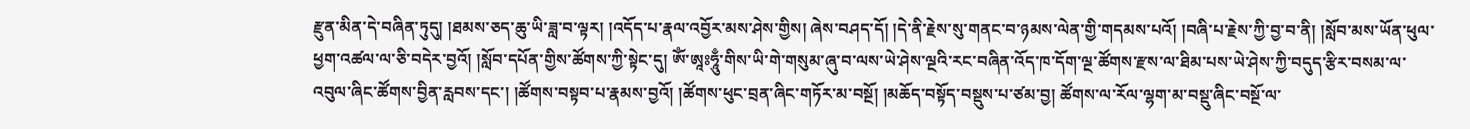རྫུན་མིན་དེ་བཞིན་ཏུདུ། །ཐམས་ཅད་ཆུ་ཡི་ཟླ་བ་ལྟར། །འདོད་པ་རྣལ་འབྱོར་མས་ཤེས་གྱིས། ཞེས་བཤད་དོ། །དེ་ནི་རྗེས་སུ་གནང་བ་ཉམས་ལེན་གྱི་གདམས་པའོ། །བཞི་པ་རྗེས་ཀྱི་བྱ་བ་ནི། །སློབ་མས་ཡོན་ཕུལ་ཕྱག་འཚལ་ལ་ཅི་བདེར་བྱའོ། །སློབ་དཔོན་གྱིས་ཚོགས་ཀྱི་སྟེང་དུ། ༀ་ཨཱཿཧཱུྃ་གིས་ཡི་གེ་གསུམ་ཞུ་བ་ལས་ཡེ་ཤེས་ལྔའི་རང་བཞིན་འོད་ཁ་དོག་ལྔ་ཚོགས་རྫས་ལ་ཐིམ་པས་ཡེ་ཤེས་ཀྱི་བདུད་རྩིར་བསམ་ལ་འབུལ་ཞིང་ཚོགས་བྱིན་རླབས་དང་། །ཚོགས་བསྟབ་པ་རྣམས་བྱའོ། །ཚོགས་ཕུང་བྲན་ཞིང་གཏོར་མ་བསྔོ། །མཆོད་བསྟོད་བསྡུས་པ་ཙམ་བྱ། ཚོགས་ལ་རོལ་ལྷག་མ་བསྡུ་ཞིང་བསྔོ་ལ་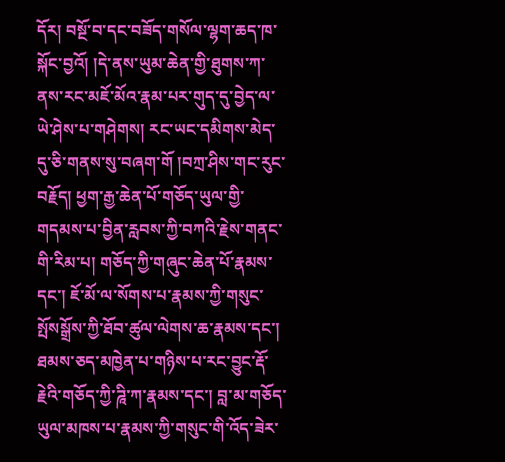དོར། བསྔོ་བ་དང་བཟོད་གསོལ་ལྷག་ཆད་ཁ་སྐོང་བྱའོ། །དེ་ནས་ཡུམ་ཆེན་གྱི་ཐུགས་ཀ་ནས་རང་མཇོ་མོའ་རྣམ་པར་གུད་དུ་བྱེད་ལ་ཡེ་ཤེས་པ་གཤེགས། རང་ཡང་དམིགས་མེད་དུ་ཅི་གནས་སུ་བཞག་གོ །བཀྲ་ཤིས་གང་རུང་བརྗོད། ཕྱག་རྒྱ་ཆེན་པོ་གཅོད་ཡུལ་གྱི་གདམས་པ་བྱིན་རླབས་ཀྱི་བཀའི་རྗེས་གནང་གི་རིམ་པ། གཅོད་ཀྱི་གཞུང་ཆེན་པོ་རྣམས་དང་། ཇོ་མོ་ལ་སོགས་པ་རྣམས་ཀྱི་གསུང་སྤོསསྒྲོས་ཀྱི་ཐོབ་ཚུལ་ལེགས་ཆ་རྣམས་དང་། ཐམས་ཅད་མཁྱེན་པ་གཉིས་པ་རང་བྱུང་རྡོ་རྗེའི་གཅོད་ཀྱི་ཌཱི་ཀ་རྣམས་དང་། བླ་མ་གཅོད་ཡུལ་མཁས་པ་རྣམས་ཀྱི་གསུང་གི་འོད་ཟེར་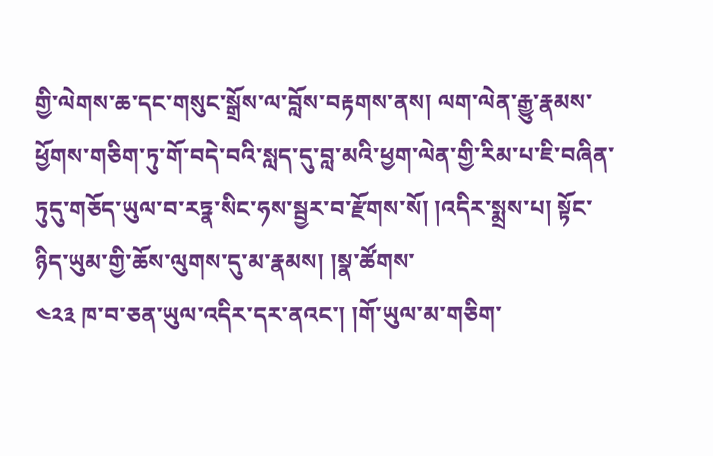གྱི་ལེགས་ཆ་དང་གསུང་སྒྲོས་ལ་བློས་བརྟགས་ནས། ལག་ལེན་རྒྱུ་རྣམས་ཕྱོགས་གཅིག་ཏུ་གོ་བདེ་བའི་སླད་དུ་བླ་མའི་ཕྱག་ལེན་གྱི་རིམ་པ་ཇི་བཞིན་ཏུདུ་གཅོད་ཡུལ་བ་རཏྣ་སིང་ཧས་སྦྱར་བ་རྫོགས་སོ། །འདིར་སྨྲས་པ། སྟོང་ཉིད་ཡུམ་གྱི་ཆོས་ལུགས་དུ་མ་རྣམས། །སྣ་ཚོགས་
༤༢༣ ཁ་བ་ཅན་ཡུལ་འདིར་དར་ནའང་། །གོ་ཡུལ་མ་གཅིག་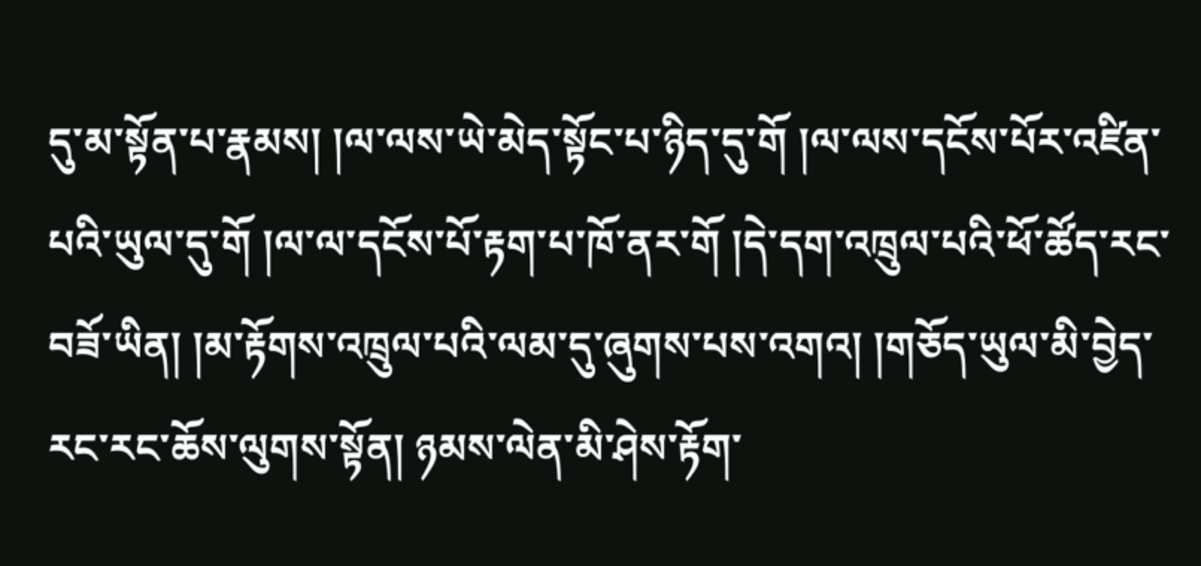དུ་མ་སྟོན་པ་རྣམས། །ལ་ལས་ཡེ་མེད་སྟོང་པ་ཉིད་དུ་གོ །ལ་ལས་དངོས་པོར་འཛིན་པའི་ཡུལ་དུ་གོ །ལ་ལ་དངོས་པོ་རྟག་པ་ཁོ་ནར་གོ །དེ་དག་འཁྲུལ་པའི་ཕོ་ཚོད་རང་བཟོ་ཡིན། །མ་རྟོགས་འཁྲུལ་པའི་ལམ་དུ་ཞུགས་པས་འགའ། །གཅོད་ཡུལ་མི་བྱེད་རང་རང་ཆོས་ལུགས་སྟོན། ཉམས་ལེན་མི་ཤེས་རྟོག་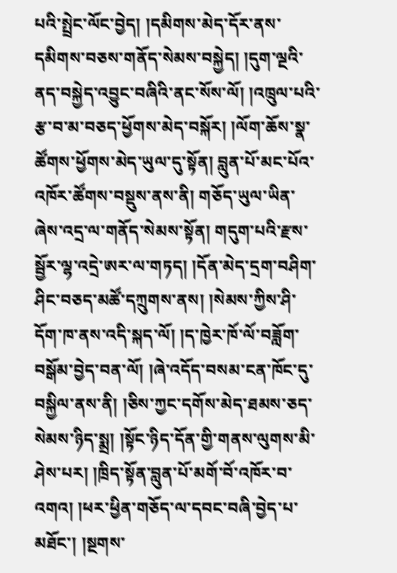པའི་སྤྲེང་ལོང་བྱེད། །དམིགས་མེད་དོར་ནས་དམིགས་བཅས་གནོད་སེམས་བསྐྱེད། །དུག་ལྔའི་ནད་བསྐྱེད་འབྱུང་བཞིའི་ནང་སོས་ལོ། །འཁྲུལ་པའི་རྩ་བ་མ་བཅད་ཕྱོགས་མེད་བསྐོར། །ལོག་ཆོས་སྣ་ཚོགས་ཕྱོགས་མེད་ཡུལ་དུ་སྟོན། བླུན་པོ་མང་པོའ་འཁོར་ཚོགས་བསྡུས་ནས་ནི། གཅོད་ཡུལ་ཡིན་ཞེས་འདྲ་ལ་གནོད་སེམས་སྟོན། གདུག་པའི་རྫས་སྦྱོར་ལྷ་འདྲེ་ཨར་ལ་གཏད། །དོན་མེད་དྲག་བཤིག་ཤིང་བཅད་མཚོ་དཀྲུགས་ནས། །སེམས་ཀྱིས་ཤི་དོག་ཁ་ནས་འདི་སྐད་ལོ། །ད་ཁྱེར་ཁོ་ལོ་བཟློག་བསྒོམ་བྱེད་བན་ལོ། །ཞེ་འདོད་བསམ་ངན་ཁོང་དུ་བསྐྱིལ་ནས་ནི། །ཅིས་ཀྱང་དགོས་མེད་ཐམས་ཅད་སེམས་ཉིད་སྨྲ། །སྟོང་ཉིད་དོན་གྱི་གནས་ལུགས་མི་ཤེས་པར། །ཁྲིད་སྟོན་བླུན་པོ་མགོ་བོ་འཁོར་བ་འགའ། །ཕར་ཕྱིན་གཅོད་ལ་དབང་བཞི་བྱེད་པ་མཐོང་། །སྔགས་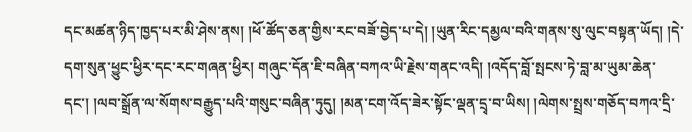དང་མཚན་ཉིད་ཁྱད་པར་མི་ཤེས་ནས། །ཕོ་ཚོད་ཅན་གྱིས་རང་བཟོ་བྱེད་པ་དེ། །ཡུན་རིང་དམྱལ་བའི་གནས་སུ་ལུང་བསྟན་ཡོད། །དེ་དག་སུན་ཕྱུང་ཕྱིར་དང་རང་གཞན་ཕྱིར། གཞུང་དོན་ཇི་བཞིན་བཀའ་ཡི་རྗེས་གནང་འདི། །འདོད་བློ་སྤངས་ཏེ་བླ་མ་ཡུམ་ཆེན་དང་། །ལབ་སྒྲོན་ལ་སོགས་བརྒྱུད་པའི་གསུང་བཞིན་ཏུདུ། །མན་ངག་འོད་ཟེར་སྟོང་ལྡན་དྲྭ་བ་ཡིས། །ལེགས་སྤྲས་གཅོད་བཀའ་དྲི་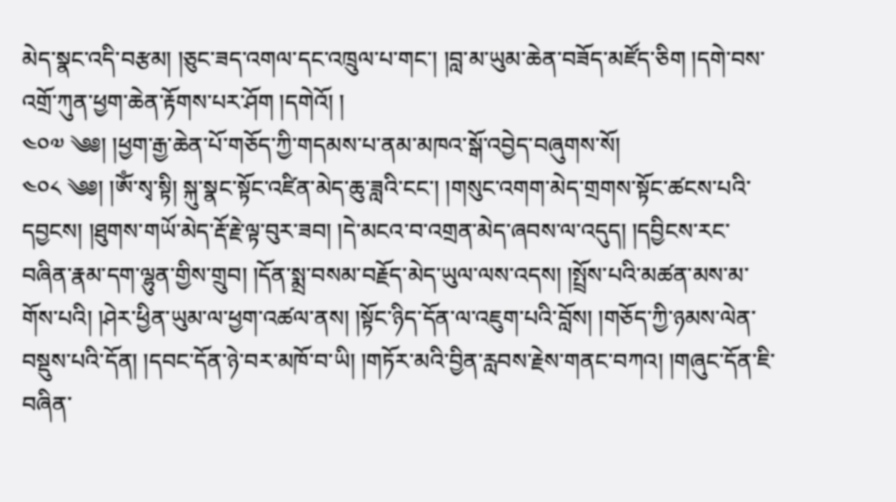མེད་སྣང་འདི་བརྩམ། །ཅུང་ཟད་འགལ་དང་འཁྲུལ་པ་གང་། །བླ་མ་ཡུམ་ཆེན་བཟོད་མཛོད་ཅིག །དགེ་བས་འགྲོ་ཀུན་ཕྱག་ཆེན་རྟོགས་པར་ཤོག །དགེའོ། །
༤༠༧ ༄༅། །ཕྱག་རྒྱ་ཆེན་པོ་གཅོད་ཀྱི་གདམས་པ་ནམ་མཁའ་སྒོ་འབྱེད་བཞུགས་སོ།
༤༠༨ ༄༅། །ༀ་སྭ་སྟི། སྐུ་སྣང་སྟོང་འཛིན་མེད་ཆུ་ཟླའི་ངང་། །གསུང་འགག་མེད་གྲགས་སྟོང་ཚངས་པའི་དབྱངས། །ཐུགས་གཡོ་མེད་རྡོ་རྗེ་ལྟ་བུར་ཟབ། །དེ་མངའ་བ་འགྲན་མེད་ཞབས་ལ་འདུད། །དབྱིངས་རང་བཞིན་རྣམ་དག་ལྷུན་གྱིས་གྲུབ། །དོན་སྨྲ་བསམ་བརྗོད་མེད་ཡུལ་ལས་འདས། །སྤྲོས་པའི་མཚན་མས་མ་གོས་པའི། །ཤེར་ཕྱིན་ཡུམ་ལ་ཕྱག་འཚལ་ནས། །སྟོང་ཉིད་དོན་ལ་འཇུག་པའི་བློས། །གཅོད་ཀྱི་ཉམས་ལེན་བསྡུས་པའི་དོན། །དབང་དོན་ཉེ་བར་མཁོ་བ་ཡི། །གཏོར་མའི་བྱིན་རླབས་རྗེས་གནང་བཀའ། །གཞུང་དོན་ཇི་བཞིན་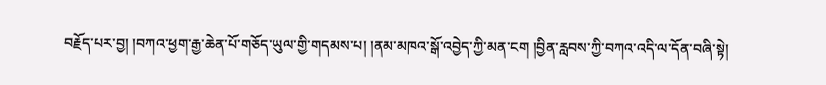བརྗོད་པར་བྱ། །བཀའ་ཕྱག་རྒྱ་ཆེན་པོ་གཅོད་ཡུལ་གྱི་གདམས་པ། །ནམ་མཁའ་སྒོ་འབྱེད་ཀྱི་མན་ངག །བྱིན་རླབས་ཀྱི་བཀའ་འདི་ལ་དོན་བཞི་སྟེ།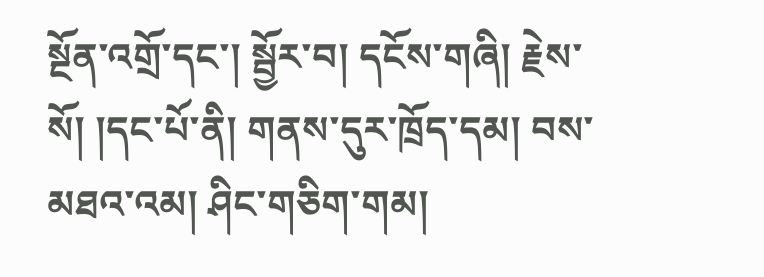སྔོན་འགྲོ་དང་། སྦྱོར་བ། དངོས་གཞི། རྗེས་སོ། །དང་པོ་ནི། གནས་དུར་ཁྲོད་དམ། བས་མཐའ་འམ། ཤིང་གཅིག་གམ།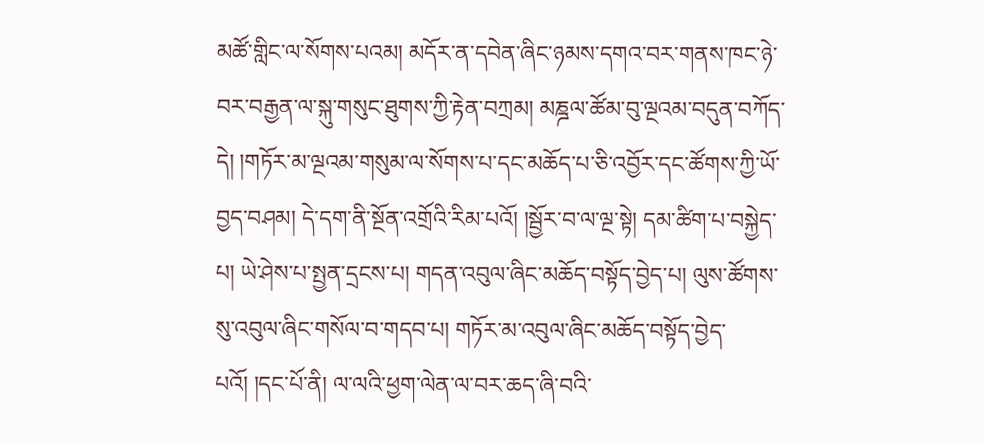མཚོ་གླིང་ལ་སོགས་པའམ། མདོར་ན་དབེན་ཞིང་ཉམས་དགའ་བར་གནས་ཁང་ཉེ་བར་བརྒྱན་ལ་སྐུ་གསུང་ཐུགས་ཀྱི་རྟེན་བཀྲམ། མཎྜལ་ཚོམ་བུ་ལྔའམ་བདུན་བཀོད་དེ། །གཏོར་མ་ལྔའམ་གསུམ་ལ་སོགས་པ་དང་མཆོད་པ་ཅི་འབྱོར་དང་ཚོགས་ཀྱི་ཡོ་བྱད་བཤམ། དེ་དག་ནི་སྔོན་འགྲོའི་རིམ་པའོ། །སྦྱོར་བ་ལ་ལྔ་སྟེ། དམ་ཚིག་པ་བསྐྱེད་པ། ཡེ་ཤེས་པ་སྤྱན་དྲངས་པ། གདན་འབུལ་ཞིང་མཆོད་བསྟོད་བྱེད་པ། ལུས་ཚོགས་སུ་འབུལ་ཞིང་གསོལ་བ་གདབ་པ། གཏོར་མ་འབུལ་ཞིང་མཆོད་བསྟོད་བྱེད་པའོ། །དང་པོ་ནི། ལ་ལའི་ཕྱག་ལེན་ལ་བར་ཆད་ཞི་བའི་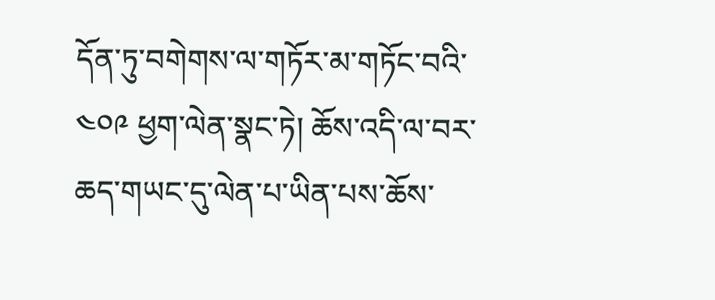དོན་ཏུ་བགེགས་ལ་གཏོར་མ་གཏོང་བའི་
༤༠༩ ཕྱག་ལེན་སྣང་ཏེ། ཆོས་འདི་ལ་བར་ཆད་གཡང་དུ་ལེན་པ་ཡིན་པས་ཆོས་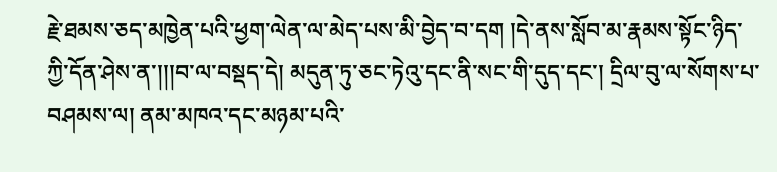རྗེ་ཐམས་ཅད་མཁྱེན་པའི་ཕྱག་ལེན་ལ་མེད་པས་མི་བྱེད་བ་དག །དེ་ནས་སློབ་མ་རྣམས་སྟོང་ཉིད་ཀྱི་དོན་ཤེས་ན་།།།བ་ལ་བསྡད་དེ། མདུན་ཏུ་ཅང་ཏེའུ་དང་ནི་སང་གི་དུད་དང་། དྲིལ་བུ་ལ་སོགས་པ་བཤམས་ལ། ནམ་མཁའ་དང་མཉམ་པའི་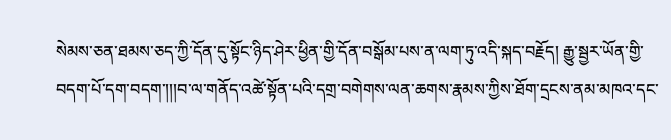སེམས་ཅན་ཐམས་ཅད་ཀྱི་དོན་དུ་སྟོང་ཉིད་ཤེར་ཕྱིན་གྱི་དོན་བསྒོམ་པས་ན་ལག་ཏུ་འདི་སྐད་བརྗོད། རྒྱུ་སྦྱར་ཡོན་གྱི་བདག་པོ་དག་བདག་།།།བ་ལ་གནོད་འཚེ་སྟོན་པའི་དགྲ་བགེགས་ལན་ཆགས་རྣམས་ཀྱིས་ཐོག་དྲངས་ནམ་མཁའ་དང་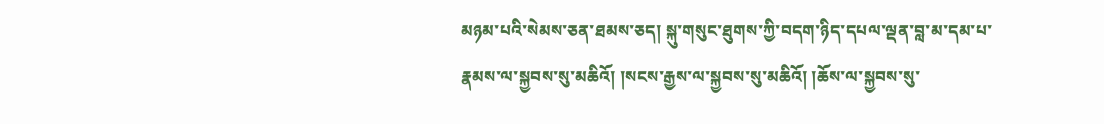མཉམ་པའི་སེམས་ཅན་ཐམས་ཅད། སྐུ་གསུང་ཐུགས་ཀྱི་བདག་ཉིད་དཔལ་ལྡན་བླ་མ་དམ་པ་རྣམས་ལ་སྐྱབས་སུ་མཆིའོ། །སངས་རྒྱས་ལ་སྐྱབས་སུ་མཆིའོ། །ཆོས་ལ་སྐྱབས་སུ་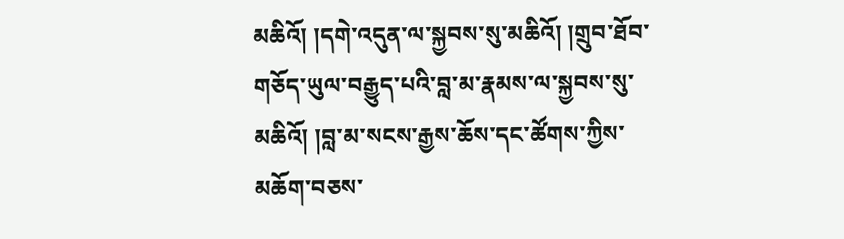མཆིའོ། །དགེ་འདུན་ལ་སྐྱབས་སུ་མཆིའོ། །གྲུབ་ཐོབ་གཅོད་ཡུལ་བརྒྱུད་པའི་བླ་མ་རྣམས་ལ་སྐྱབས་སུ་མཆིའོ། །བླ་མ་སངས་རྒྱས་ཆོས་དང་ཚོགས་ཀྱིས་མཆོག་བཅས་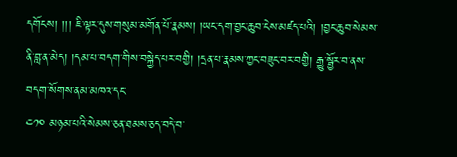དགོངས། །།། ཇི་ལྟར་དུས་གསུམ་མགོན་པོ་རྣམས། །ཡང་དག་བྱང་ཆུབ་ངེས་མཛད་པའི། །བྱང་ཆུབ་སེམས་ནི་བླ་ན་མེད། །དམ་པ་བདག་གིས་བསྐྱེད་པར་བགྱི། །དྲན་པ་རྣམས་ཀྱང་བཟུང་བར་བགྱི། རྒྱུ་སྦྱོར་བ་ནས་བདག་སོགས་ནམ་མཁའ་དང་
༤༡༠ མཉམ་པའི་སེམས་ཅན་ཐམས་ཅད་བདེ་བ་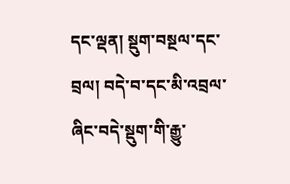དང་ལྡན། སྡུག་བསྔལ་དང་བྲལ། བདེ་བ་དང་མི་འབྲལ་ཞིང་བདེ་སྡུག་གི་རྒྱུ་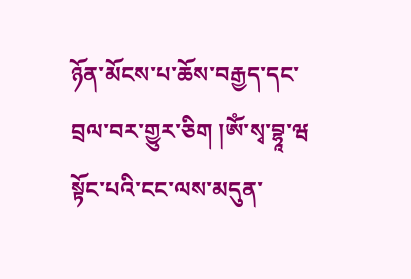ཉོན་མོངས་པ་ཆོས་བརྒྱད་དང་བྲལ་བར་གྱུར་ཅིག །ༀ་སྭ་བྷཱ་ཝ སྟོང་པའི་ངང་ལས་མདུན་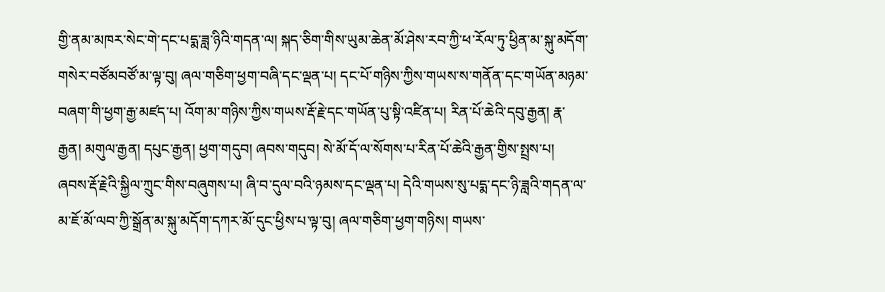གྱི་ནམ་མཁར་སེང་གེ་དང་པདྨ་ཟླ་ཉིའི་གདན་ལ། སྐད་ཅིག་གིས་ཡུམ་ཆེན་མོ་ཤེས་རབ་ཀྱི་ཕ་རོལ་ཏུ་ཕྱིན་མ་སྐུ་མདོག་གསེར་བཙོམབཙོ་མ་ལྟ་བུ། ཞལ་གཅིག་ཕྱག་བཞི་དང་ལྡན་པ། དང་པོ་གཉིས་ཀྱིས་གཡས་ས་གནོན་དང་གཡོན་མཉམ་བཞག་གི་ཕྱག་རྒྱ་མཛད་པ། འོག་མ་གཉིས་ཀྱིས་གཡས་རྡོ་རྗེ་དང་གཡོན་པུ་སྟི་འཛིན་པ། རིན་པོ་ཆེའི་དབུ་རྒྱན། རྣ་རྒྱན། མགུལ་རྒྱན། དཔུང་རྒྱན། ཕྱག་གདུབ། ཞབས་གདུབ། སེ་མོ་དོ་ལ་སོགས་པ་རིན་པོ་ཆེའི་རྒྱན་གྱིས་སྤྲས་པ། ཞབས་རྡོ་རྗེའི་སྐྱིལ་ཀྲུང་གིས་བཞུགས་པ། ཞི་བ་དུལ་བའི་ཉམས་དང་ལྡན་པ། དེའི་གཡས་སུ་པདྨ་དང་ཉི་ཟླའི་གདན་ལ་མ་ཇོ་མོ་ལབ་ཀྱི་སྒྲོན་མ་སྐུ་མདོག་དཀར་མོ་དུང་ཕྱིས་པ་ལྟ་བུ། ཞལ་གཅིག་ཕྱག་གཉིས། གཡས་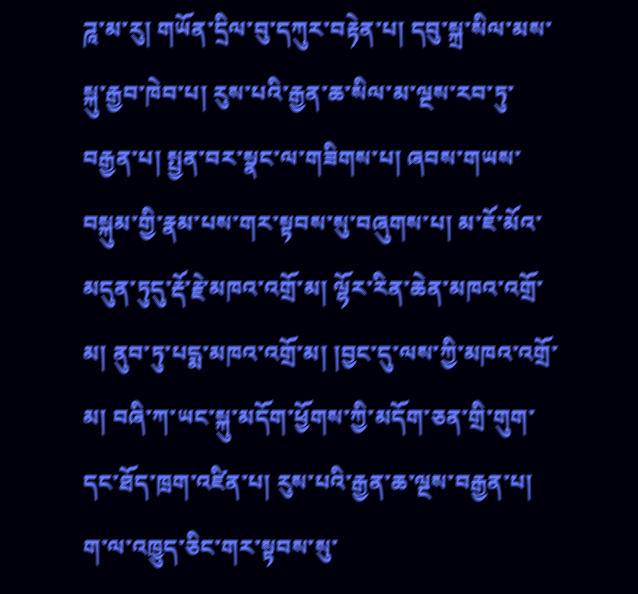ཌཱ་མ་རུ། གཡོན་དྲིལ་བུ་དཀུར་བརྟེན་པ། དབུ་སྐྲ་སིལ་མས་སྐུ་རྒྱབ་ཁེབ་པ། རུས་པའི་རྒྱན་ཆ་སིལ་མ་ལྔས་རབ་ཏུ་བརྒྱན་པ། སྤྱན་བར་སྣང་ལ་གཟིགས་པ། ཞབས་གཡས་བསྐུམ་གྱི་རྣམ་པས་གར་སྟབས་སུ་བཞུགས་པ། མ་ཇོ་མོའ་མདུན་ཏུདུ་རྡོ་རྗེ་མཁའ་འགྲོ་མ། ལྷོར་རིན་ཆེན་མཁའ་འགྲོ་མ། ནུབ་ཏུ་པདྨ་མཁའ་འགྲོ་མ། །བྱང་དུ་ལས་ཀྱི་མཁའ་འགྲོ་མ། བཞི་ཀ་ཡང་སྐུ་མདོག་ཕྱོགས་ཀྱི་མདོག་ཅན་གྲི་གུག་དང་ཐོད་ཁྲག་འཛིན་པ། རུས་པའི་རྒྱན་ཆ་ལྔས་བརྒྱན་པ། ག་ལ་འཁྱུད་ཅིང་གར་སྟབས་སུ་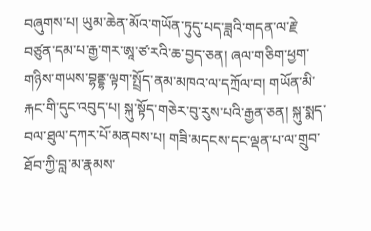བཞུགས་པ། ཡུམ་ཆེན་མོའ་གཡོན་ཏུདུ་པད་ཟླའི་གདན་ལ་རྗེ་བཙུན་དམ་པ་རྒྱ་གར་ཨཱ་ཙ་རའི་ཆ་བྱད་ཅན། ཞལ་གཅིག་ཕྱག་གཉིས་གཡས་བྷནྡྷ་ལྟག་སྤྲོད་ནམ་མཁའ་ལ་དཀྲོལ་བ། གཡོན་མི་རྐང་གི་དུང་འབུད་པ། སྐུ་སྟོད་གཅེར་བུ་རུས་པའི་རྒྱན་ཅན། སྐུ་སྨད་བལ་ཐུལ་དཀར་པོ་མནབས་པ། གཟི་མདངས་དང་ལྡན་པ་ལ་གྲུབ་ཐོབ་ཀྱི་བླ་མ་རྣམས་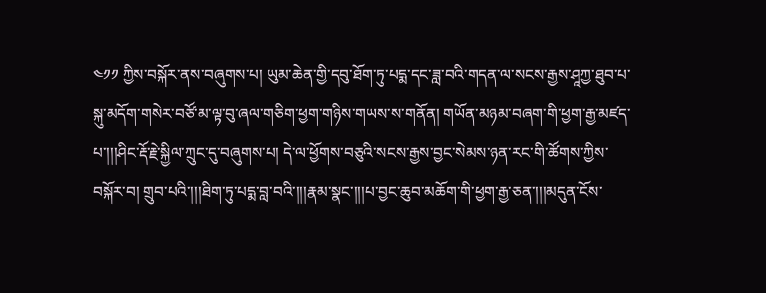༤༡༡ ཀྱིས་བསྐོར་ནས་བཞུགས་པ། ཡུམ་ཆེན་གྱི་དབུ་ཐོག་ཏུ་པདྨ་དང་ཟླ་བའི་གདན་ལ་སངས་རྒྱས་ཤཱཀྱ་ཐུབ་པ་སྐུ་མདོག་གསེར་བཙོ་མ་ལྟ་བུ་ཞལ་གཅིག་ཕྱག་གཉིས་གཡས་ས་གནོན། གཡོན་མཉམ་བཞག་གི་ཕྱག་རྒྱ་མཛད་པ་།།།ཤིང་རྡོ་རྗེ་སྐྱིལ་ཀྲུང་དུ་བཞུགས་པ། དེ་ལ་ཕྱོགས་བཅུའི་སངས་རྒྱས་བྱང་སེམས་ཉན་རང་གི་ཚོགས་ཀྱིས་བསྐོར་བ། གྲུབ་པའི་།།།ཐིག་ཏུ་པདྨ་བླ་བའི་།།།རྣམ་སྣང་།།།པ་བྱང་ཆུབ་མཆོག་གི་ཕྱག་རྒྱ་ཅན་།།།མདུན་ངོས་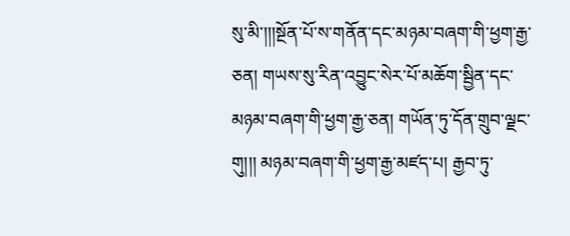སུ་མི་།།།སྔོན་པོ་ས་གནོན་དང་མཉམ་བཞག་གི་ཕྱག་རྒྱ་ཅན། གཡས་སུ་རིན་འབྱུང་སེར་པོ་མཆོག་སྦྱིན་དང་མཉམ་བཞག་གི་ཕྱག་རྒྱ་ཅན། གཡོན་ཏུ་དོན་གྲུབ་ལྗང་གུ།།། མཉམ་བཞག་གི་ཕྱག་རྒྱ་མཛད་པ། རྒྱབ་ཏུ་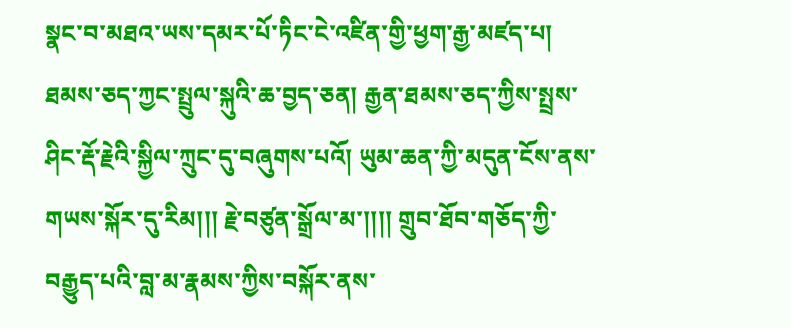སྣང་བ་མཐའ་ཡས་དམར་པོ་ཏིང་ངེ་འཛིན་གྱི་ཕྱག་རྒྱ་མཛད་པ། ཐམས་ཅད་ཀྱང་སྤྲུལ་སྐུའི་ཆ་བྱད་ཅན། རྒྱན་ཐམས་ཅད་ཀྱིས་སྤྲས་ཤིང་རྡོ་རྗེའི་སྐྱིལ་ཀྲུང་དུ་བཞུགས་པའོ། ཡུམ་ཆན་ཀྱི་མདུན་ངོས་ནས་གཡས་སྐོར་དུ་རིམ།།། རྗེ་བཙུན་སྒྲོལ་མ་།།།། གྲུབ་ཐོབ་གཅོད་ཀྱི་བརྒྱུད་པའི་བླ་མ་རྣམས་ཀྱིས་བསྐོར་ནས་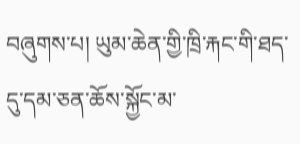བཞུགས་པ། ཡུམ་ཆེན་གྱི་ཁྲི་རྐང་གི་ཐད་དུ་དམ་ཅན་ཆོས་སྐྱོང་མ་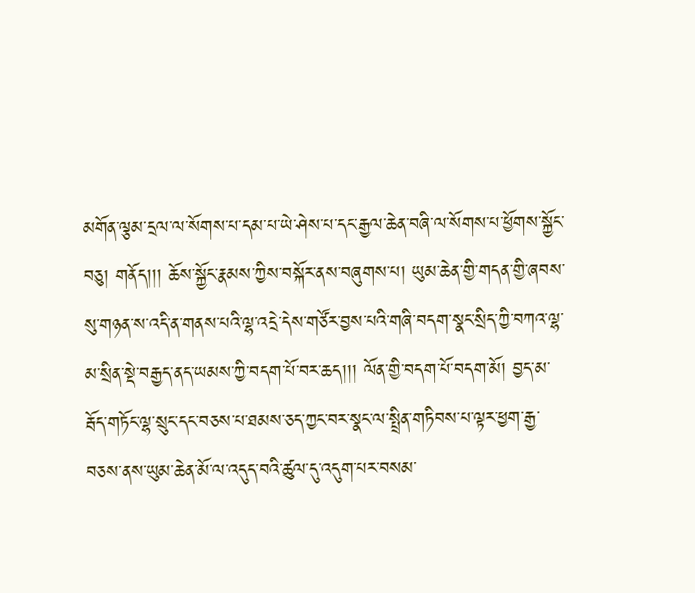མགོན་ལྕམ་དྲལ་ལ་སོགས་པ་དམ་པ་ཡེ་ཤེས་པ་དང་རྒྱལ་ཆེན་བཞི་ལ་སོགས་པ་ཕྱོགས་སྐྱོང་བཅུ། གནོད།།། ཆོས་སྐྱོང་རྣམས་ཀྱིས་བསྐོར་ནས་བཞུགས་པ། ཡུམ་ཆེན་གྱི་གདན་གྱི་ཞབས་སུ་གཉན་ས་འདི་ན་གནས་པའི་ལྷ་འདྲེ་དེས་གཙོར་བྱས་པའི་གཞི་བདག་སྣང་སྲིད་ཀྱི་བཀའ་ལྷ་མ་སྲིན་སྡེ་བརྒྱད་ནད་ཡམས་ཀྱི་བདག་པོ་བར་ཆད།།། ལོན་གྱི་བདག་པོ་བདག་མོ། བྱད་མ་རྦོད་གཏོང་ལྷ་སྲུང་དང་བཅས་པ་ཐམས་ཅད་ཀྱང་བར་སྣང་ལ་སྤྲིན་གཏིབས་པ་ལྟར་ཕྱག་རྒྱ་བཅས་ནས་ཡུམ་ཆེན་མོ་ལ་འདུད་བའི་ཚུལ་དུ་འདུག་པར་བསམ་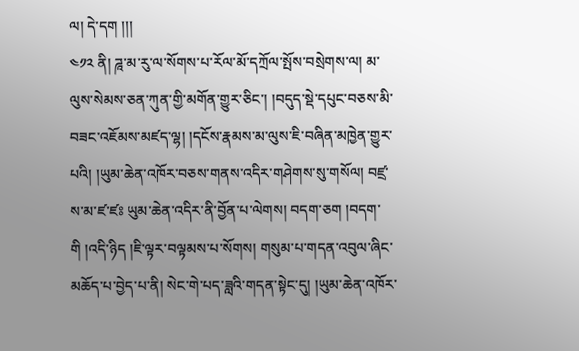ལ། དེ་དག །།།
༤༡༢ ནི། ཌཱ་མ་རུ་ལ་སོགས་པ་རོལ་མོ་དཀྲོལ་སྤོས་བསྲེགས་ལ། མ་ལུས་སེམས་ཅན་ཀུན་གྱི་མགོན་གྱུར་ཅིང་། །བདུད་སྡེ་དཔུང་བཅས་མི་བཟང་འཇོམས་མཛད་ལྷ། །དངོས་རྣམས་མ་ལུས་ཇི་བཞིན་མཁྱེན་གྱུར་པའི། །ཡུམ་ཆེན་འཁོར་བཅས་གནས་འདིར་གཤེགས་སུ་གསོལ། བཛྲ་ས་མ་ཛ་ཛཿ ཡུམ་ཆེན་འདིར་ནི་བྱོན་པ་ལེགས། བདག་ཅག །བདག་གི །འདི་ཉིད །ཇི་ལྟར་བལྟམས་པ་སོགས། གསུམ་པ་གདན་འབུལ་ཞིང་མཆོད་པ་བྱེད་པ་ནི། སེང་གེ་པད་ཟླའི་གདན་སྟེང་དུ། །ཡུམ་ཆེན་འཁོར་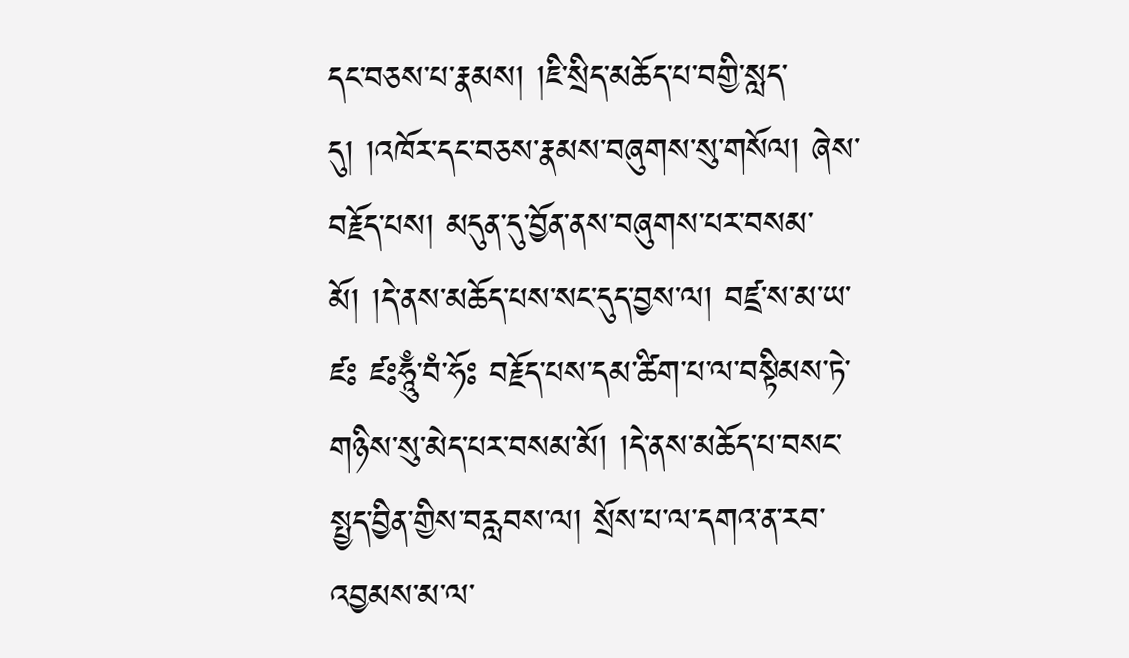དང་བཅས་པ་རྣམས། །ཇི་སྲིད་མཆོད་པ་བགྱི་སླད་དུ། །འཁོར་དང་བཅས་རྣམས་བཞུགས་སུ་གསོལ། ཞེས་བརྗོད་པས། མདུན་དུ་བྱོན་ནས་བཞུགས་པར་བསམ་མོ། །དེ་ནས་མཆོད་པས་སང་དུད་བྱས་ལ། བཛྲ་ས་མ་ཡ་ཛཿ ཛཿཧཱུྃ་བཾ་ཧོཿ བརྗོད་པས་དམ་ཚིག་པ་ལ་བསྟིམས་ཏེ་གཉིས་སུ་མེད་པར་བསམ་མོ། །དེ་ནས་མཆོད་པ་བསང་སྤྱད་བྱིན་གྱིས་བརླབས་ལ། སྲོས་པ་ལ་དགའ་ན་རབ་འབྱམས་མ་ལ་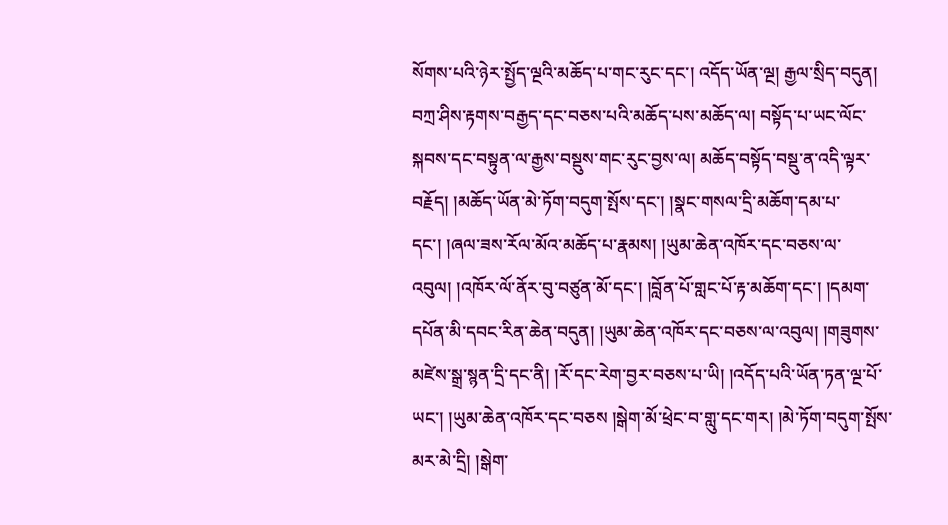སོགས་པའི་ཉེར་སྤྱོད་ལྔའི་མཆོད་པ་གང་རུང་དང་། འདོད་ཡོན་ལྔ། རྒྱལ་སྲིད་བདུན། བཀྲ་ཤིས་རྟགས་བརྒྱད་དང་བཅས་པའི་མཆོད་པས་མཆོད་ལ། བསྟོད་པ་ཡང་ལོང་སྐབས་དང་བསྟུན་ལ་རྒྱས་བསྡུས་གང་རུང་བྱས་ལ། མཆོད་བསྟོད་བསྡུ་ན་འདི་ལྟར་བརྗོད། །མཆོད་ཡོན་མེ་ཏོག་བདུག་སྤོས་དང་། །སྣང་གསལ་དྲི་མཆོག་དམ་པ་དང་། །ཞལ་ཟས་རོལ་མོའ་མཆོད་པ་རྣམས། །ཡུམ་ཆེན་འཁོར་དང་བཅས་ལ་འབུལ། །འཁོར་ལོ་ནོར་བུ་བཙུན་མོ་དང་། །བློན་པོ་གླང་པོ་རྟ་མཆོག་དང་། །དམག་དཔོན་མི་དབང་རིན་ཆེན་བདུན། །ཡུམ་ཆེན་འཁོར་དང་བཅས་ལ་འབུལ། །གཟུགས་མཛེས་སྒྲ་སྙན་དྲི་དང་ནི། །རོ་དང་རེག་བྱར་བཅས་པ་ཡི། །འདོད་པའི་ཡོན་ཏན་ལྔ་པོ་ཡང་། །ཡུམ་ཆེན་འཁོར་དང་བཅས །སྒེག་མོ་ཕྲེང་བ་གླུ་དང་གར། །མེ་ཏོག་བདུག་སྤོས་མར་མེ་དྲི། །སྒེག་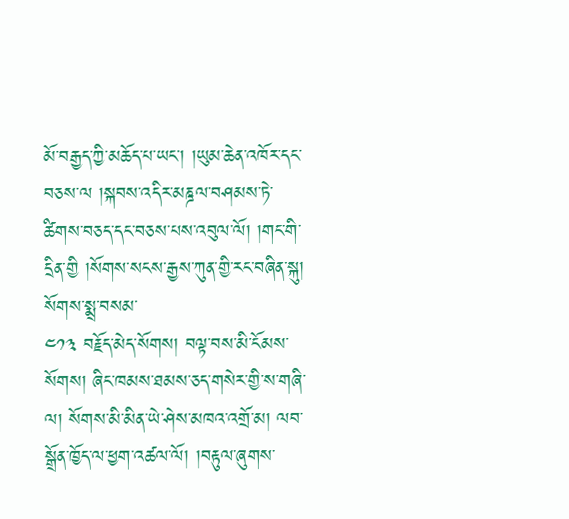མོ་བརྒྱད་ཀྱི་མཆོད་པ་ཡང་། །ཡུམ་ཆེན་འཁོར་དང་བཅས་ལ །སྐབས་འདིར་མཎྜལ་བཤམས་ཏེ་ཚིགས་བཅད་དང་བཅས་པས་འབུལ་ལོ། །གང་གི་དྲིན་གྱི །སོགས་སངས་རྒྱས་ཀུན་གྱི་རང་བཞིན་སྐུ། སོགས་སྨྲ་བསམ་
༤༡༣ བརྗོད་མེད་སོགས། བལྟ་བས་མི་ངོམས་སོགས། ཞིང་ཁམས་ཐམས་ཅད་གསེར་གྱི་ས་གཞི་ལ། སོགས་མི་མིན་ཡེ་ཤེས་མཁའ་འགྲོ་མ། ལབ་སྒྲོན་ཁྱོད་ལ་ཕྱག་འཚལ་ལོ། །བརྟུལ་ཞུགས་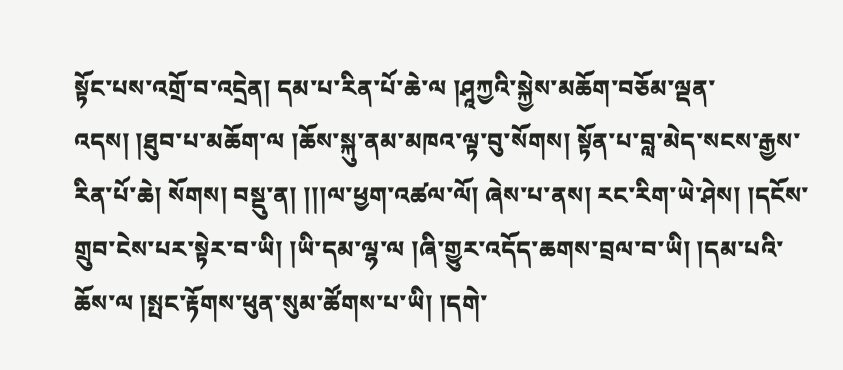སྟོང་པས་འགྲོ་བ་འདྲེན། དམ་པ་རིན་པོ་ཆེ་ལ །ཤཱཀྱའི་སྐྱེས་མཆོག་བཅོམ་ལྡན་འདས། །ཐུབ་པ་མཆོག་ལ །ཆོས་སྐུ་ནམ་མཁའ་ལྟ་བུ་སོགས། སྟོན་པ་བླ་མེད་སངས་རྒྱས་རིན་པོ་ཆེ། སོགས། བསྡུ་ན། །།།ལ་ཕྱག་འཚལ་ལོ། ཞེས་པ་ནས། རང་རིག་ཡེ་ཤེས། །དངོས་གྲུབ་ངེས་པར་སྟེར་བ་ཡི། །ཡི་དམ་ལྷ་ལ །ཞི་གྱུར་འདོད་ཆགས་བྲལ་བ་ཡི། །དམ་པའི་ཆོས་ལ །སྤང་རྟོགས་ཕུན་སུམ་ཚོགས་པ་ཡི། །དགེ་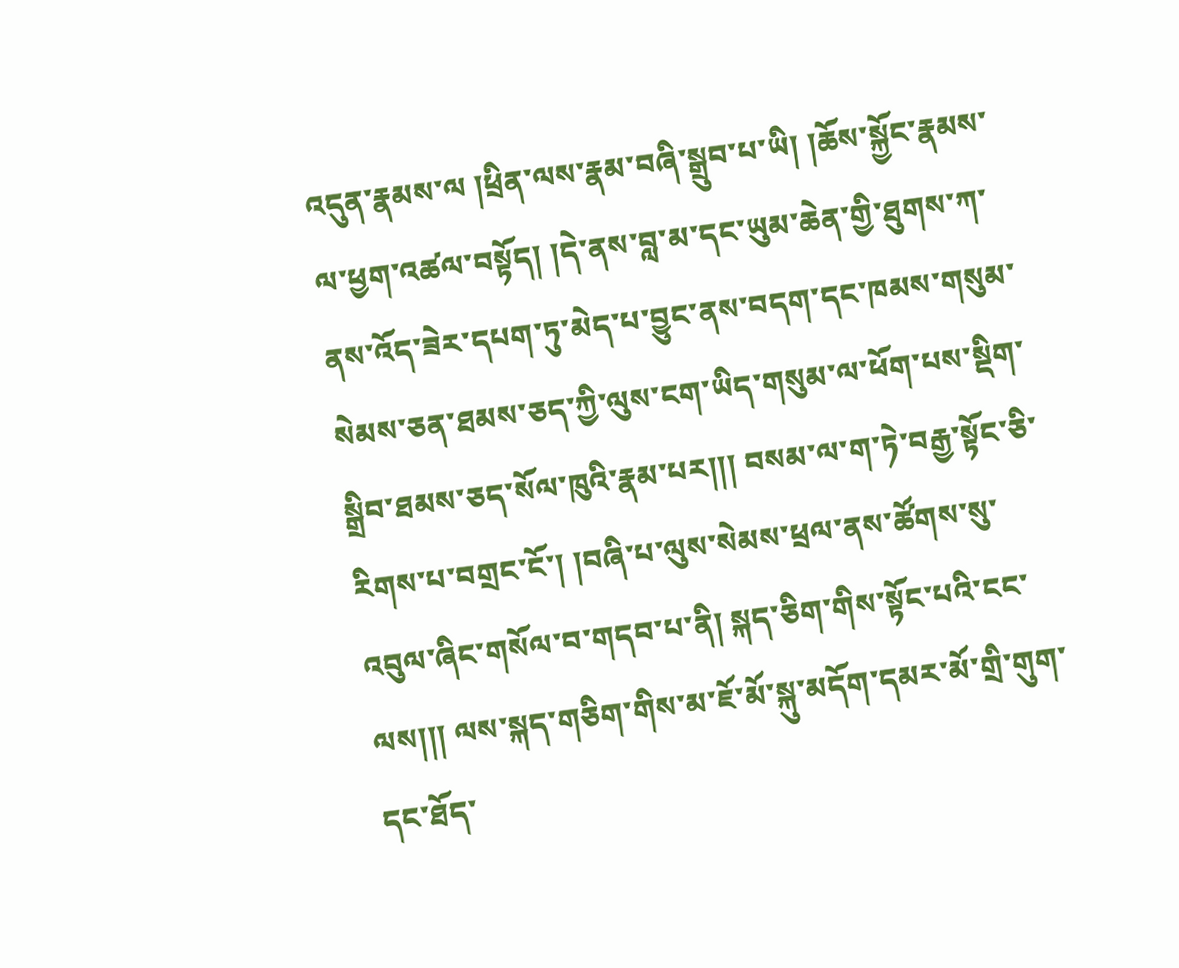འདུན་རྣམས་ལ །ཕྲིན་ལས་རྣམ་བཞི་སྒྲུབ་པ་ཡི། །ཆོས་སྐྱོང་རྣམས་ལ་ཕྱག་འཚལ་བསྟོད། །དེ་ནས་བླ་མ་དང་ཡུམ་ཆེན་གྱི་ཐུགས་ཀ་ནས་འོད་ཟེར་དཔག་ཏུ་མེད་པ་བྱུང་ནས་བདག་དང་ཁམས་གསུམ་སེམས་ཅན་ཐམས་ཅད་ཀྱི་ལུས་ངག་ཡིད་གསུམ་ལ་ཕོག་པས་སྡིག་སྒྲིབ་ཐམས་ཅད་སོལ་ཁུའི་རྣམ་པར།།། བསམ་ལ་ག་ཏེ་བརྒྱ་སྟོང་ཅི་རིགས་པ་བགྲང་ངོ་། །བཞི་པ་ལུས་སེམས་ཕྲལ་ནས་ཚོགས་སུ་འབུལ་ཞིང་གསོལ་བ་གདབ་པ་ནི། སྐད་ཅིག་གིས་སྟོང་པའི་ངང་ལས།།། ལས་སྐད་གཅིག་གིས་མ་ཇོ་མོ་སྐུ་མདོག་དམར་མོ་གྲི་གུག་དང་ཐོད་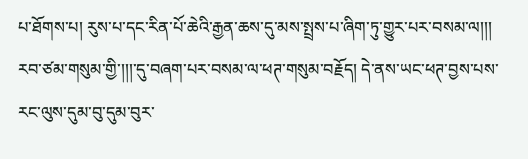པ་ཐོགས་པ། རུས་པ་དང་རིན་པོ་ཆེའི་རྒྱན་ཆས་དུ་མས་སྤྲས་པ་ཞིག་ཏུ་གྱུར་པར་བསམ་ལ།།། རབ་ཙམ་གསུམ་གྱི་།།།་དུ་བཞག་པར་བསམ་ལ་ཕཊ་གསུམ་བརྗོད། དེ་ནས་ཡང་ཕཊ་བྱས་པས་རང་ལུས་དུམ་བུ་དུམ་བུར་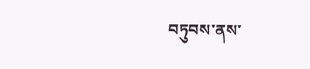བཏུབས་ནས་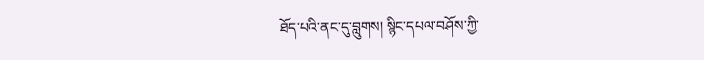ཐོད་པའི་ནང་དུ་བླུགས། སྙིང་དཔལ་བཤོས་ཀྱི་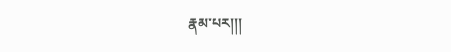རྣམ་པར།།།